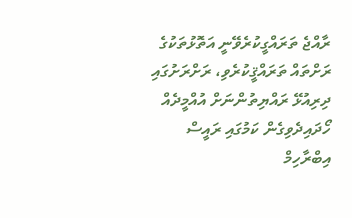ރާއްޖެ ތަރައްގީކުރެވޭނީ އަތޮޅުތަކުގެ ރަށްތައް ތަރައްޤީކުރެވި، ރަށްރަށުގައި ދިރިއުޅޭ ރައްޔިތުންނަށް އުއްމީދެއް ހޯދައިދެވިގެން ކަމުގައި ރައީސް އިބްރާހިމް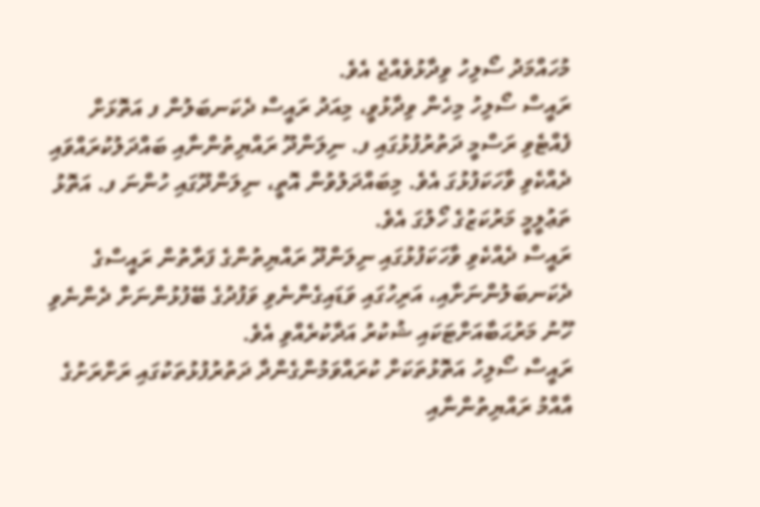މުހައްމަދު ސޯލިހު ވިދާޅުވެއްޖެ އެވެ.
ރައީސް ސޯލިހު މިހެން ވިދާޅުވީ، މިއަދު ރައީސް ދެކަނބަލުން ފ އަތޮޅަށް ފެއްޓެވި ރަސްމީ ދަތުރުފުޅުގައި ފ. ނިލަންދޫ ރައްޔިތުންނާއި ބައްދަލުކުރައްވައި ދެއްކެވި ވާހަކަފުޅުގަ އެވެ. މިބައްދަލުވުން އޮތީ، ނިލަންދޫގައި ހުންނަ ފ. އަތޮޅު ތަޢުލީމީ މަރުކަޒުގެ ހޯލުގަ އެވެ.
ރައީސް ދެއްކެވި ވާހަކަފުޅުގައި ނިލަންދޫ ރައްޔިތުންގެ ފަރާތުން ރައީސްގެ ދެކަނބަލުންނަށާއި، އަރިހުގައި ވަޑައިގެންނެވި ވަފުދުގެ ބޭފުޅުންނަށް ދެންނެވި ހޫނު މަރުޙަބާއަށްޓަކައި ޝުކުރު އަދާކުރެއްވި އެވެ.
ރައީސް ސޯލިހު އަތޮޅުތަކަށް ކުރައްވަމުންގެންދާ ދަތުރުފުޅުތަކުގައި ރަށްރަށުގެ އާއްމު ރައްޔިތުންނާއި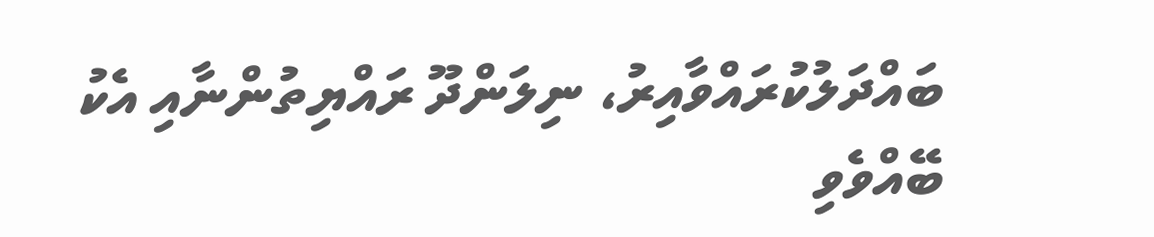ބައްދަލުކުރައްވާއިރު، ނިލަންދޫ ރައްޔިތުންނާއި އެކު ބޭއްވެވި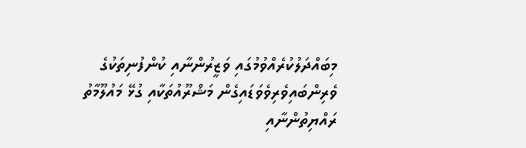މިބައްދަލުކުރެއްވުމުގައި ވަޒީރުންނާއި ކުންފުނިތަކުގެ ވެރިންބައިވެރިވެވަޑައިގެން މަޝްރޫއުތަކާއި ގުޅޭ މައުލޫމާތު ރައްޔިތުންނާއި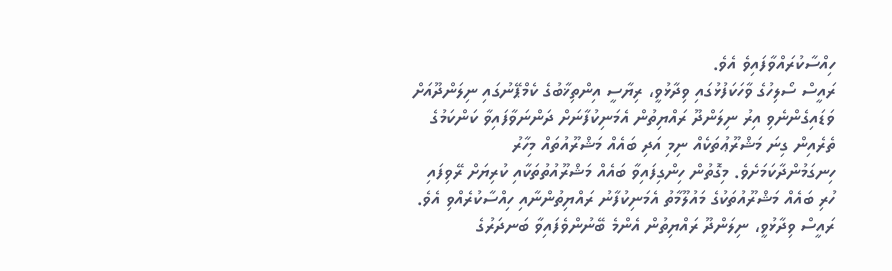ހިއްސާކުރައްވާފައިވެ އެވެ.
ރައީސް ސޯލިހުގެ ވާހަކަފުޅުގައި ވިދާޅުވީ، ރިޔާސީ އިންތިޚާބުގެ ކެމްޕޭނުގައި ނިލަންދޫއަށް ވަޑައިގެންނެވި އިރު ނިލަންދޫ ރައްޔިތުން އެމަނިކުފާނަށް ދަންނަވާފައިވާ ކަންކަމުގެ ތެރެއިން ގިނަ މަޝްރޫޢުތަކެއް ނިމި އަދި ބައެއް މަޝްރޫއުތައް މިހާރު ހިނގަމުންދާކަމަށެވެ. މިގޮތުން ހިންގިފައިވާ ބައެއް މަޝްރޫއުތުތަކާއި ކުރިޔަށް ރޭވިފައި ހުރި ބައެއް މަޝްރޫއުތަކުގެ މައުލޫމާތު އެމަނިކުފާނު ރައްޔިތުންނާއި ހިއްސާކުރެއްވި އެވެ.
ރައީސް ވިދާޅުވީ، ނިލަންދޫ ރައްޔިތުން އެންމެ ބޭނުންވެފައިވާ ބަނދަރުގެ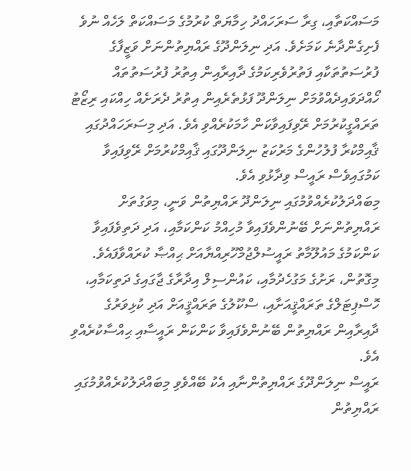މަސައްކަތާއި، ގިރާ ސަރަހައްދު ހިމާޔަތް ކުރުމުގެ މަސައްކަތް ލަހެއް ނުވެ ފެށިގެންދާނެ ކަމަށެވެ. އަދި ނިލަންދޫގެ ރައްޔިތުންނަށް ވަޒީފާގެ ފުރުސަތުތަކާއި ފަތުރުވެރިކަމުގެ ދާއިރާއިން އިތުރު ފުރުސަތުތައް ހޯއްދަވައިދެއްވުމަށް ނިލަންދޫ ފަޅުތެރެއިން އިތުރު ދެރަށެއް ހިއްކައި ރިޒޯޓު ތަރައްގީކުރުމަށް ރޭވިފައިވާކަން ހާމަކުރެއްވި އެވެ. އަދި މިސަރަހައްދުގައި ޤާއިމްކުރާ ފުލުހުންގެ މަރުކަޒު ނިލަންދޫގައި ޤާއިމްކުރުމަށް ރޭވިފައިވާ ކަމުގައިވެސް ރައީސް ވިދާޅުވި އެވެ.
މިބައްދަލުކުރެއްވުމުގައި ނިލަންދޫ ރައްޔިތުން ވަނީ، މިވަގުތަށް ރައްޔިތުންނަށް ބޭނުންވެފައިވާ މުހިއްމު ކަންކަމާއި، އަދި ދަތިވެފައިވާ ކަންކަމުގެ މައުލޫމާތު ރައީސުލްޖުމްހޫރިއްޔާއަށް ޙިއްޞާ ކުރައްވާފައެވެ. މިގޮތުން، ރަށުގެ މަގުހެދުމާއި، ކައުންސިލް އިދާރާގެ ޖާގައިގެ ދަތިކަމާއި، ހޮސްޕިޓަލްގެ ތަރައްޤީއަށާއި، ސްކޫލުގެ ތަރައްޤީއަށް އަދި ކުޅިވަރުގެ ދާއިރާއިން ރައްޔިތުން ބޭނުންވެފައިވާ ކަންކަން ރައީސާއި ޙިއްސާކުރެއްވި އެވެ.
ރައީސް ނިލަންދޫގެ ރައްޔިތުންނާއި އެކު ބޭއްވެވި މިބައްދަލުކުރެއްވުމުގައި ރައްޔިތުން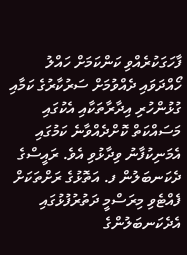ފާހަގަކުރެއްވި ކަންކަމަށް ހައްލު ހޯއްދަވައި ދެއްވުމަށް ސަރުކާރުގެ ކަމާއި ގުޅުންހުރި އިދާރާތަކާއި އެކުގައި މަސައްކަތް ކޮށްދެއްވާނެ ކަމުގައި އެމަނިކުފާނު ވިދާޅުވި އެވެ. ރައީސްގެ ދެކަނބަލުން ފ. އަތޮޅުގެ ރަށްތަކަށް ފެއްޓެވި މިރަސްމީ ދަތުރުފުޅުގައި އެދެކަނބަލުންގެ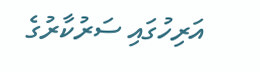އަރިހުގައި ސަރުކާރުގެ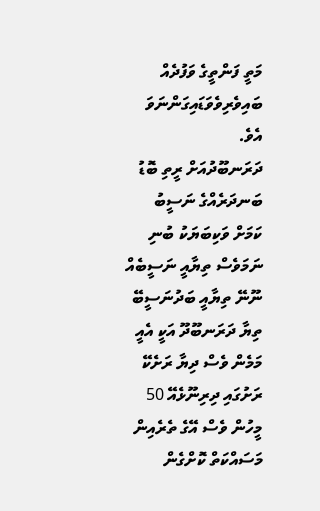މަތީ ފަންތީގެ ވަފުދެއް ބައިވެރިވެވަޑައިގަންނަވަ އެވެ.
ދަރަނބޫދުއަށް ރީތި ބޮޑު ބަނދަރެއްގެ ނަސީބު ކަމަށް ވަކިބަޔަކު ބުނި ނަމަވެސް ތިޔާއީ ނަސީބެއް ނޫނޭ ތިޔާއީ ބަދުނަސީބޭ ތިޔާ ދަރަނބޫދޫ އަކީ އެއީ މަމެން ވެސް ދިޔާ ރަށެކޭ ރަށުގައި ދިރިނޫޅެއޭ 50 މީހުން ވެސް އޭގެ ތެރެއިން މަސައްކަތް ކޮށްގެން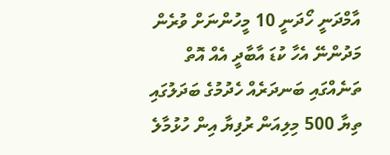އާމްދަނީ ހޯދަނީ 10 މީހުންނަށް ވުރެން މަދުންނޭ އެހާ ކުޑަ އާބާދީ އެއް އޮތް ތަނެއްގައި ބަނދަރެއް ހެދުމުގެ ބަދަލުގައި ތިޔާ 500 މިލިއަން ރުފިޔާ އިން ހުޅުމާލެ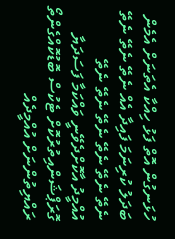ހުޅަނގުން އޮތް ފަޅު ހިއްކާ އެތަނަށް އެމެން ބަދަލު ކުރިނަމަ ފައިދާ އެއް ނެތޭ ނެތޭ ނެތޭ ނެތޭ ނެތޭ ނެތޭ ނެތޭ ނެތޭ ނެތޭ
އުއްމީދު އާކޮށްދެވޭނީ ވައްކަމާ ފަސަދަޔާ ގޮރަޕްޝަންއިތުރުކޮށް ޓެކުސް ބޮޑުކޮއްގެންތޯ
ރައްޔިތުންނަށް އުއްމީދެއް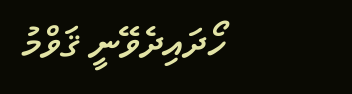ހޯދައިދެވޭނީ ޤަވްމު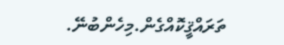ތަރައްޤީކޮއްގެން.މިހެންބުނޭ.